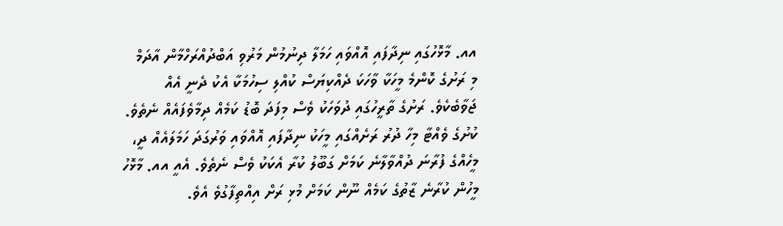އއ. މާޅޮހުގައި ނިދާފައި އޮއްވައި ހަމަލާ ދިނުމުން މަރުވި އަބްދުއްރަހްމާން އާދަމް
މި ރަށުގެ ކޮންމެ މީހަކާ ވާހަކަ ދެއްކިޔަސް ކުއްލި ސިހުމަކާ އެކު ދެނީ އެއް ޖަވާބެކެވެ. ރަށުގެ ތާރީހުގައި ދުވަހަކު ވެސް މިފަދަ ބޮޑު ކަމެއް ދިމާވެފައެއް ނެތެވެ. ކުށުގެ ވެއްޓާ މިހާ ދުރު ރަށެއްގައި މީހަކު ނިދާފައި އޮއްވައި ވަރުގަދަ ހަމަލައެއް ދީ، މީހެއްގެ ފުރާނަ ދުއްވާލާނެ ކަމަށް ގަބޫލު ކުރާ އެކަކު ވެސް ނެތެވެ. އެއީ އއ. މާޅޮހު މީހުން ކުރާނެ ޒާތުގެ ކަމެއް ނޫން ކަމަށް މުޅި ރަށް އިއްތިފާގުވެ އެވެ.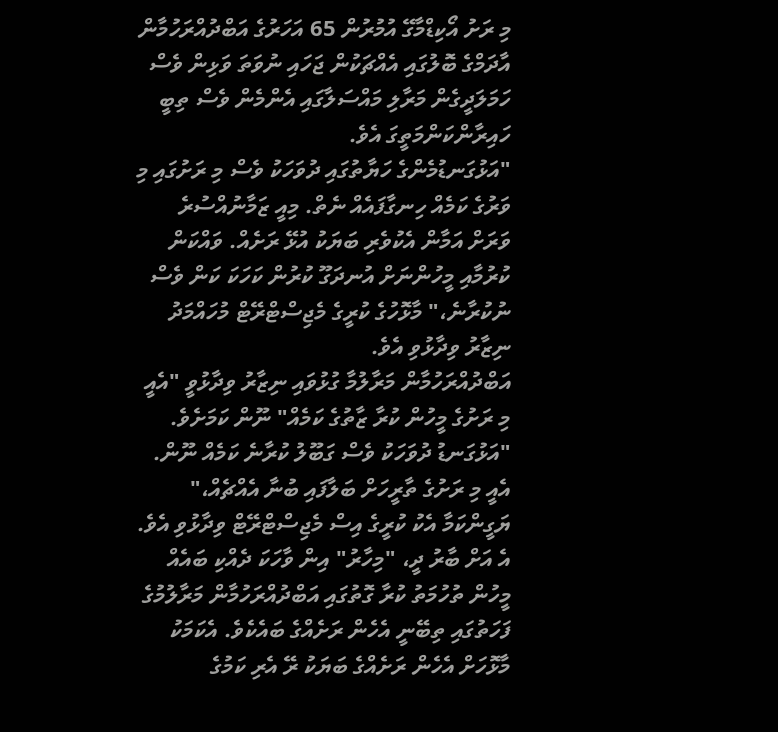މި ރަށު އޯކިޑްމާގޭ އުމުރުން 65 އަހަރުގެ އަބްދުއްރަހުމާން އާދަމްގެ ބޮލުގައި އެއްޗަކުން ޖަހައި ނުވަތަ ވަޅިން ވެސް ހަމަލަދީގެން މަރާލި މައްސަލާގައި އެންމެން ވެސް ތިބީ ހައިރާންކަންމަތީގަ އެވެ.
"އަޅުގަނޑުމެންގެ ހަޔާތުގައި ދުވަހަކު ވެސް މި ރަށުގައި މި ވަރުގެ ކަމެއް ހިނގާފައެއް ނެތް. މިއީ ޒަމާނުއްސުރެ ވަރަށް އަމާން އެކުވެރި ބަޔަކު އުޅޭ ރަށެއް. ވައްކަން ކުރުމާއި މީހުންނަށް އުނދަގޫ ކުރުން ކަހަކަ ކަން ވެސް ނުކުރާނެ،" މާޅޮހުގެ ކުރީގެ މެޖިސްޓްރޭޓް މުހައްމަދު ނިޒާރު ވިދާޅުވި އެވެ.
އަބްދުއްރަހުމާން މަރާލުމާ ގުޅުވައި ނިޒާރު ވިދާޅުވީ "އެއީ މި ރަށުގެ މީހުން ކުރާ ޒާތުގެ ކަމެއް" ނޫން ކަމަށެވެ.
"އަޅުގަނޑު ދުވަހަކު ވެސް ގަބޫލު ކުރާނެ ކަމެއް ނޫން. އެއީ މި ރަށުގެ ތާރީހަށް ބަލާފައި ބުނާ އެއްޗެއް،" ޔަގީންކަމާ އެކު ކުރީގެ އިސް މެޖިސްޓްރޭޓް ވިދާޅުވި އެވެ.
އެ އަށް ބާރު ދީ، "މިހާރު" އިން ވާހަކަ ދެއްކި ބައެއް މީހުން ތުހުމަތު ކުރާ ގޮތުގައި އަބްދުއްރަހުމާން މަރާލުމުގެ ފަހަތުގައި ތިބޭނީ އެހެން ރަށެއްގެ ބައެކެވެ. އެކަމަކު މާޅޮހަށް އެހެން ރަށެއްގެ ބަޔަކު ރޭ އެރި ކަމުގެ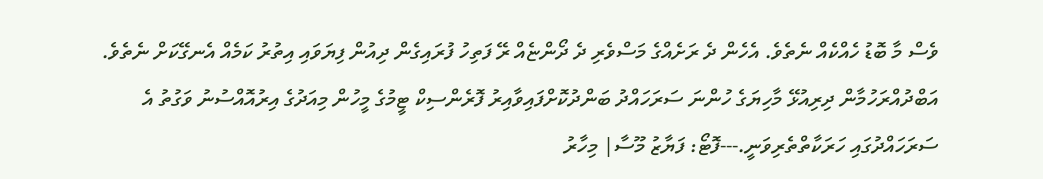ވެސް މާ ބޮޑު ހެއްކެއް ނެތެވެ. އެހެން ދެ ރަށެއްގެ މަސްވެރި ދެ ދޯންޏެއް ރޭ ފަތިހު ފުރައިގެން ދިއުން ފިޔަވައި އިތުރު ކަމެއް އެނގޭކަށް ނެތެވެ.
އަބްދުއްރަހުމާން ދިރިއުޅޭ މާހިޔަގެ ހުންނަ ސަރަހައްދު ބަންދުކޮށްފައިވާއިރު ފޮރެންސިކް ޓީމުގެ މީހުން މިއަދުގެ އިރުއޮއްސުނު ވަގުތު އެ ސަރަހައްދުގައި ހަރަކާތްތެރިވަނީ.---ފޮޓޯ: ފަޔާޒު މޫސާ| މިހާރު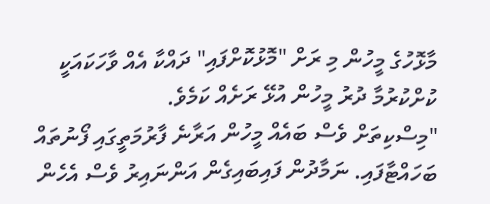މާޅޮހުގެ މީހުން މި ރަށް "މޮޅުކޮށްފައި" ދައްކާ އެއް ވާހަކައަކީ ކުށްކުރުމާ ދުރު މީހުން އުޅޭ ރަށެއް ކަމެވެ.
"މިސްކިތަށް ވެސް ބައެއް މީހުން އަރާނެ ފާރުމަތީގައި ފޯނުތައް ބަހައްޓާފައި. ނަމާދުން ފައިބައިގެން އަންނައިރު ވެސް އެހެން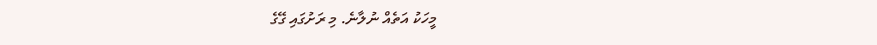މީހަކު އަތެއް ނުލާނެ. މި ރަށުގައި ގޭގެ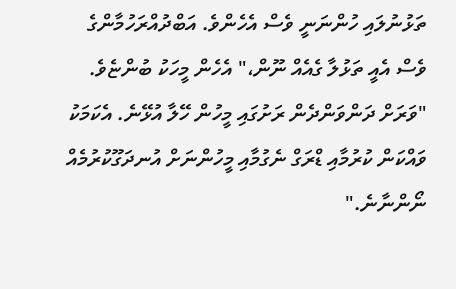ތަޅުނުލައި ހުންނަނީ ވެސް އެހެންވެ. އަބްދުއްރަހުމާންގެ ވެސް އެއީ ތަޅުލާ ގެއެއް ނޫން،" އެހެން މީހަކު ބުންޏެވެ.
"ވަރަށް ދަންވަންދެން ރަށުގައި މީހުން ހޭލާ އުޅޭނެ. އެކަމަކު ވައްކަން ކުރުމާއި ޑްރަގް ނެގުމާއި މީހުންނަށް އުނދަގޫކުރުމެއް ނޯންނާނެ."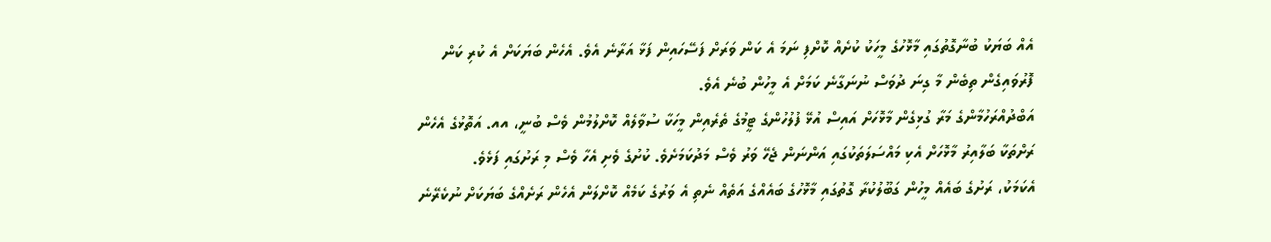އެއް ބަޔަކު ބުނާގޮތުގައި މާޅޮހުގެ މީހަކު ކުށެއް ކޮށްފި ނަމަ އެ ކަން ވަރަށް ފަސޭހައިން ފަޅާ އަރާނެ އެވެ. އެހެން ބަޔަކަށް އެ ކުރި ކަން ފޮރުވައިގެން ތިބެން މާ ގިނަ ދުވަސް ނުނަގާނެ ކަމަށް އެ މީހުން ބުނެ އެވެ.
އަބްދުއްރަހުމާންގެ މަރާ ގުޅިގެން މާޅޮހަށް އައިސް އުޅޭ ފުލުހުންގެ ޓީމުގެ ތެރެއިން މީހަކާ ސުވާލެއް ކޮށްލުމުން ވެސް ބުނީ، އއ. އަތޮޅުގެ އެހެން ރަށްތަކާ ބަލާއިރު މާޅޮހަށް އެކި މައްސަލަތަކުގައި އަންނަން ޖެހޭ ވަރު ވެސް މަދުކަމަށެވެ. ކުށުގެ ވެށި އެހާ ވެސް މި ރަށުގައި ފަޅެވެ.
އެކަމަކު، ރަށުގެ ބައެއް މީހުން ގަބޫލުކުރާ ގޮތުގައި މާޅޮހުގެ ބައެއްގެ އަތެއް ނެތި އެ ވަރުގެ ކަމެއް ކޮށްލަން އެހެން ރަށެއްގެ ބަޔަކަށް ނުކެރޭނެ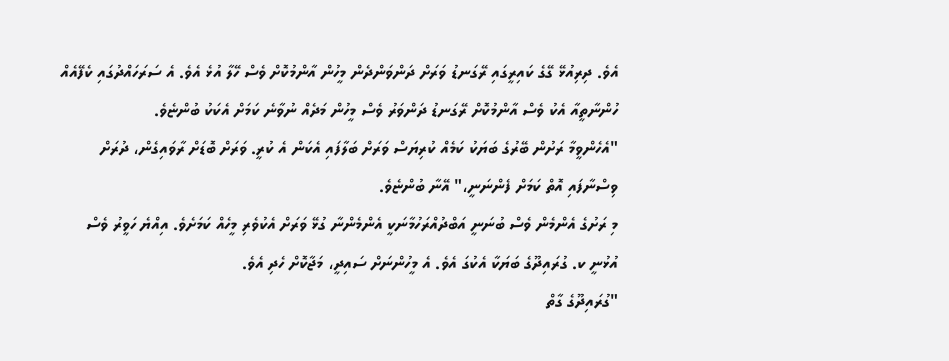އެވެ. ދިރިއުޅޭ ގޭގެ ކައިރީގައި ރޭގަނޑު ވަރަށް ދަންވަންދެން މީހުން އާންމުކޮށް ވެސް ހޭލާ އުޅެ އެވެ. އެ ސަރަހައްދުގައި ކެފޭއެއް ހުންނާތީއާ އެކު ވެސް އާންމުކޮށް ރޭގަނޑު ދަންވަރު ވެސް މީހުން މަދެއް ނުވާނެ ކަމަށް އެކަކު ބުންޏެވެ.
"އެހެންވީމާ ރަށުން ބޭރުގެ ބަޔަކު ކަމެއް ކުރިޔަސް ވަރަށް ބަލާފައި އެކަން އެ ކުރީ. ވަރަށް ބޮޑަށް ރާވައިގެން، ދުރަށް ވިސްނާފައި އޮތް ކަމަށް ފެންނަނީ،" އޭނާ ބުންޏެވެ.
މި ރަށުގެ އެންމެން ވެސް ބުނަނީ އަބްދުއްރަހުމާނަކީ އެންމެންނާ ގުޅޭ ވަރަށް އެކުވެރި މީހެއް ކަމަށެވެ. އިއްޔެ ހަވީރު ވެސް އުޅުނީ ކ. ގުރައިދޫގެ ބަޔަކާ އެކުގަ އެވެ. އެ މީހުންނަށް ސައިދީ، މަޖާކޮށް ހެދި އެވެ.
"ގުރައިދޫގެ ގާތް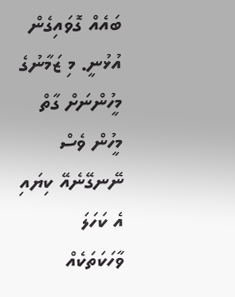ބައެއް ގޮވައިގެން އުޅުނީ. މި ޒަމާނުގެ މީހުންނަށް ގާތް މީހުން ވެސް ނޭނގޭނެއޭ ކިޔައި އެ ކަހަލަ ވާހަކަތަކެއް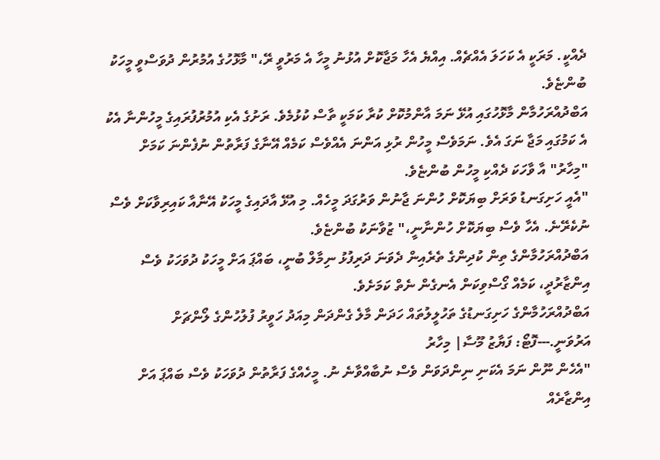ދެއްކީ. މަރަކީ އެ ކަހަލަ އެއްޗެއް. އިއްޔެ އެހާ މަޖާކޮށް އުޅުނު މީހާ އެ މަރުވީ ރޭ،" މާޅޮހުގެ އުމުރުން ދުވަސްވީ މީހަކު ބުންޏެވެ.
އަބްދުއްރަހުމާން މާޅޮހުގައި އުޅޭ ނަމަ އާންމުކޮށް ކުރާ ކަމަކީ ތާސް ކުޅުމެވެ. ރަށުގެ އެކި އުމުރުފުރައިގެ މީހުންނާ އެކު އެ ކަމުގައި މަޖާ ނަގަ އެވެ. ނަމަވެސް މީހުން ރުޅި އަންނަ އެއްވެސް ކަމެއް އޭނާގެ ފަރާތުން ނުފެންނަ ކަމަށް "މިހާރު" އާ ވާހަކަ ދެއްކި މީހުން ބުންޏެވެ.
"އެއީ ހަށިގަނޑު ވަރަށް ބިޔަކޮށް ހުންނަ ޖާނުން ވަރުގަދަ މީހެއް. މި އުޅޭ އާދައިގެ މީހަކު އޭނާއާ ކައިރިވާކަށް ވެސް ނުކެރޭނެ. އެހާ ވެސް ބިޔަކޮށް ހުންނާނީ،" ޒުވާނަކު ބުންޏެވެ.
އަބްދުއްރަހުމާންގެ ތިން ކުދިންގެ ތެރެއިން ދެވަނަ ދަރިފުޅު ނިމާލް ބުނީ، ބައްޕަ އަށް މީހަކު ދުވަހަކު ވެސް އިންޒާރުދީ، ކަމެއް ގޯސްވިކަން އެނގެން ނެތް ކަމަށެވެ.
އަބްދުއްރަހުމާންގެ ހަށިގަނޑުގެ ތަހުލީލުތައް ހަދަން މާލެ ގެންދަން މިއަދު ހަވީރު ފުލުހުންގެ ލޯންޗަށް އަރުވަނީ.---ފޮޓޯ: ފަޔާޒު މޫސާ| މިހާރު
"އެހެން ނޫން ނަމަ އެކަނި ނިންދަވަން ވެސް ނުބާއްވާނެ ނު. މީހެއްގެ ފަރާތުން ދުވަހަކު ވެސް ބައްޕަ އަށް އިންޒާރެއް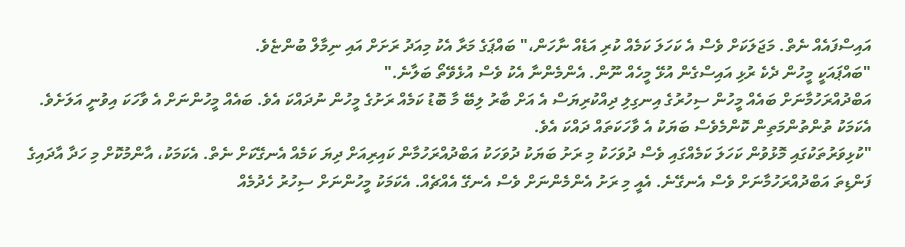އައިސްފައެއް ނެތް. މަޖަލަކަށް ވެސް އެ ކަހަލަ ކަމެއް ކުރި އަޑެއް ނާހަން،" ބައްޕަގެ މަރާ އެކު މިއަދު ރަށަށް އައި ނިމާލް ބުންޏެވެ.
"ބައްޕައަކީ މީހުން ދެކެ ރުޅި އައިސްގެން އުޅޭ މީހެއް ނޫން. އެންމެންނާ އެކު ވެސް އުޅެވޭތޯ ބަލާނެ."
އަބްދުއްރަހުމާނަށް ބައެއް މީހުން ސިހުރުގެ އިނގިލި ދިއްކުރިޔަސް އެ އަށް ބާރު ލިބޭ މާ ބޮޑު ކަމެއް ރަށުގެ މީހުން ނުދައްކަ އެވެ. ބައެއް މީހުންނަށް އެ ވާހަކަ އިވުނީ އަލަށެވެ. އެކަމަކު ތުންތުންމަތިން ކޮންމެވެސް ބަޔަކު އެ ވާހަކަތައް ދައްކަ އެވެ.
"ކުޅިވަރުތަކުގައި މޮޅުވުން ކަހަލަ ކަމެއްގައި ވެސް ދުވަހަކު މި ރަށު ބަޔަކު ދުވަހަކު އަބްދުއްރަހުމާން ކައިރިއަށް ދިޔަ ކަމެއް އެނގޭކަށް ނެތް. އެކަމަކު، އާންމުކޮށް މި ހަދާ އާދައިގެ ފަންޑިތަ އަބްދުއްރަހުމާނަށް ވެސް އެނގޭނެ. އެއީ މި ރަށު އެންމެންނަށް ވެސް އެނގޭ އެއްޗެއް. އެކަމަކު މީހުންނަށް ސިހުރު ހެދުމެއް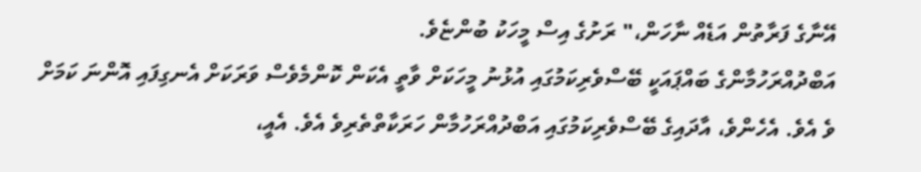އޭނާގެ ފަރާތުން އަޑެއް ނާހަން،" ރަށުގެ އިސް މީހަކު ބުންޏެވެ.
އަބްދުއްރަހުމާންގެ ބައްޕައަކީ ބޭސްވެރިކަމުގައި އުޅުނު މީހަކަށް ވާތީ އެކަން ކޮންމެވެސް ވަރަކަށް އެނގިފައި އޮންނަ ކަމަށް ވެ އެވެ. އެހެންވެ، އާދައިގެ ބޭސްވެރިކަމުގައި އަބްދުއްރަހުމާން ހަރަކާތްތެރިވެ އެވެ. އެއީ،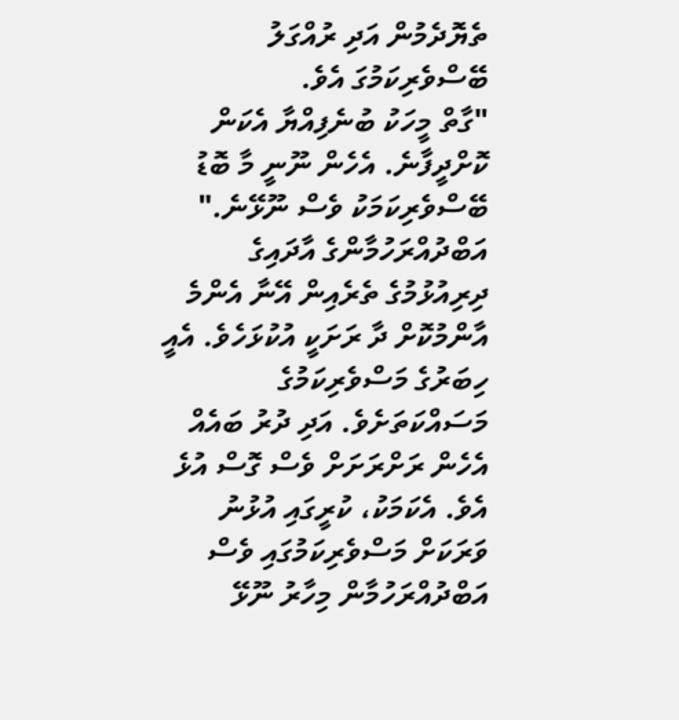ތެޔޮދެމުން އަދި ރުއްގަލު ބޭސްވެރިކަމުގަ އެވެ.
"ގާތް މީހަކު ބުނެފިއްޔާ އެކަން ކޮށްދީފާނެ. އެހެން ނޫނީ މާ ބޮޑު ބޭސްވެރިކަމަކު ވެސް ނޫޅޭނެ."
އަބްދުއްރަހުމާންގެ އާދައިގެ ދިރިއުޅުމުގެ ތެރެއިން އޭނާ އެންމެ އާންމުކޮށް ދާ ރަށަކީ އުކުޅަހެވެ. އެއީ ހިބަރުގެ މަސްވެރިކަމުގެ މަސައްކަތަށެވެ. އަދި ދުރު ބައެއް އެހެން ރަށްރަށަށް ވެސް ގޮސް އުޅެ އެވެ. އެކަމަކު، ކުރީގައި އުޅުނު ވަރަކަށް މަސްވެރިކަމުގައި ވެސް އަބްދުއްރަހުމާން މިހާރު ނޫޅޭ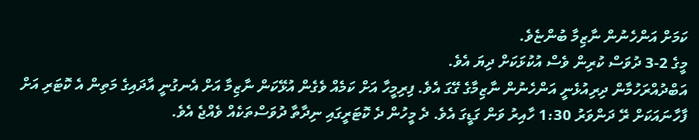ކަމަށް އަންހެނުން ނާޒިމާ ބުންޏެވެ.
މީގެ 2-3 ދުވަސް ކުރިން ވެސް އުކުޅަކަށް ދިޔަ އެވެ.
އަބްދުއްރަހުމާން ދިރިއުޅެނީ އަންހެނުން ނާޒިމާގެ ގޭގަ އެވެ. ފިރިމީހާ އަށް ކަމެއް ވެގެން އުޅޭކަން ނާޒިމާ އަށް އެނގުނީ އާދައިގެ މަތިން އެ ކޮޓަރި އަށް ފާހާނައަކަށް ރޭ ދަންވަރު 1:30 ހާއިރު ވަން ގަޑީގަ އެވެ. ދެ މީހުން ދެ ކޮޓަރީގައި ނިދާތާ ދުވަސްތަކެއް ވެއްޖެ އެވެ.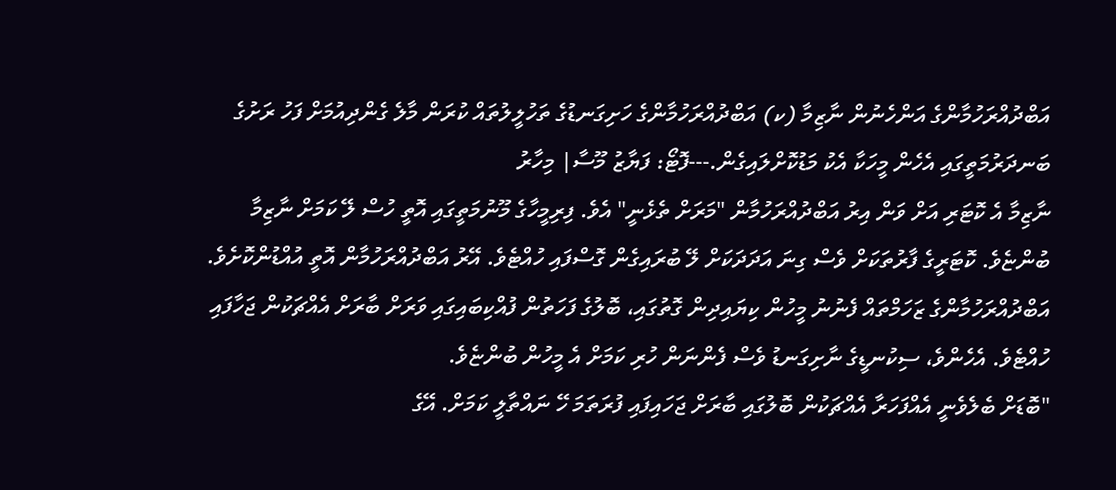އަބްދުއްރަހުމާންގެ އަންހެނުން ނާޒިމާ (ކ) އަބްދުއްރަހުމާންގެ ހަށިގަނޑުގެ ތަހުލީލުތައް ކުރަން މާލެ ގެންދިއުމަށް ފަހު ރަށުގެ ބަނދަރުމަތީގައި އެހެން މީހަކާ އެކު މަޑުކޮށްލައިގެން.---ފޮޓޯ: ފަޔާޒު މޫސާ| މިހާރު
ނާޒިމާ އެ ކޮޓަރި އަށް ވަން އިރު އަބްދުއްރަހުމާން "މަރަށް ތެޅެނީ" އެވެ. ފިރިމީހާގެ މޫނުމަތީގައި އޮތީ ހުސް ލޭ ކަމަށް ނާޒިމާ ބުންޏެވެ. ކޮޓަރީގެ ފާރުތަކަށް ވެސް ގިނަ އަދަދަކަށް ލޭ ބުރައިގެން ގޮސްފައި ހުއްޓެވެ. އޭރު އަބްދުއްރަހުމާން އޮތީ އުއްޑުންކޮށެވެ.
އަބްދުއްރަހުމާންގެ ޒަހަމްތައް ފެނުނު މީހުން ކިޔައިދިން ގޮތުގައި، ބޮލުގެ ފަހަތުން ފުއްކިބައިގައި ވަރަށް ބާރަށް އެއްޗަކުން ޖަހާފައި ހުއްޓެވެ. އެހެންވެ، ސިކުނޑީގެ ނާށިގަނޑު ވެސް ފެންނަން ހުރި ކަމަށް އެ މީހުން ބުންޏެވެ.
"ބޮޑަށް ބެލެވެނީ އެއްފަހަރާ އެއްޗަކުން ބޮލުގައި ބާރަށް ޖަހައިފައި ފުރަތަމަ ހޭ ނައްތާލީ ކަމަށް. އޭގެ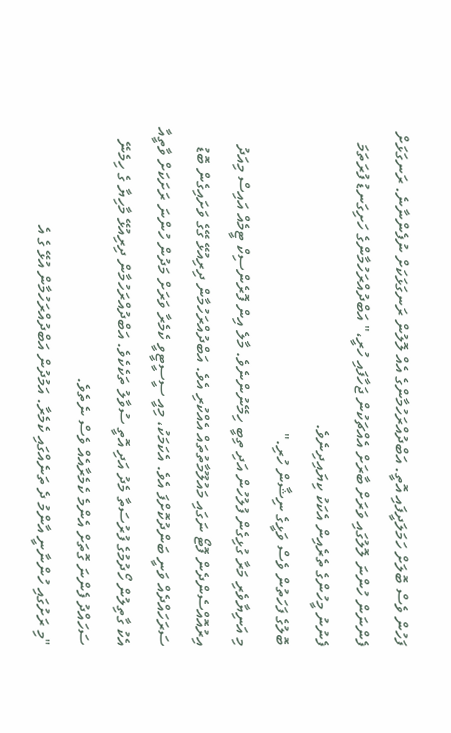ފަހުން ވެސް ބޮލަށް ހަމަލަދީފައި އޮތީ. އަބްދުއްރަހުމާންގެ އެއް ލޮލުން ރަނގަޅަކަށް ނުފެންނާނެ. ރަނގަޅަށް ފެންނަން ހުންނަ ލޮލުގައި ވަރަށް ބާރަށް އެއްޗަކުން ޖަހާފައި ހުރީ،" އަބްދުއްރަހުމާންގެ ހަށިގަނޑު ފުރަތަމަ ފެނުނު މީހުންގެ ތެރެއިން އެކަކު ކިޔައިދިނެވެ.
ބޮލުގެ ފަހަތުން ވެސް ވަޅީގެ ނިޝާން ހުރި."
މި އަނިޔާވެރި މަރާ ގުޅިގެން ފުލުހުން އަދި ތިބީ ހިމޭނުންނެވެ. މާލެ އިން ފޮރެންސިކް ޓީމެއް އައިސް މިއަދު އިރުއޮއްސެންދެން ފޮޓޯ ނަގައި މައުލޫމާތުތައް އެއްކުރި އެވެ. އަބްދުއްރަހުމާން ދިރިއުޅޭ ގޭގެ ވަށައިގެން ބޮޑު ސަރަހައްދެއް ވަނީ ބަންދުކޮށްފަ އެވެ. އެކަމަކު، މިއީ ސީސީޓީވީ ކެމެރާ ވަރަށް މަދުން ހުންނަ ރަށަކަށް ވާތީއާ އެކު ގާތިލުން ހޯދުމުގެ ފުރުސަތާ މެދު އަދި އޮތީ ސުވާލު ތަކެކެވެ. އަބްދުއްރަހުމާން ދިރިއުޅޭ މާހިޔާ ގެ ހިމެނޭ ސަހައްދު ފެންނަ ގޮތަށް އެންމެ ކެމެރާއެއް ވެސް ނެތެވެ.
"މި ރަށުގައި ހުންނާނީ އާންމު ދެ ތަނެއްގައި ކެމެރާ. އަމުދުން އަބްދުއްރަހުމާން އުޅޭ ގެ އެ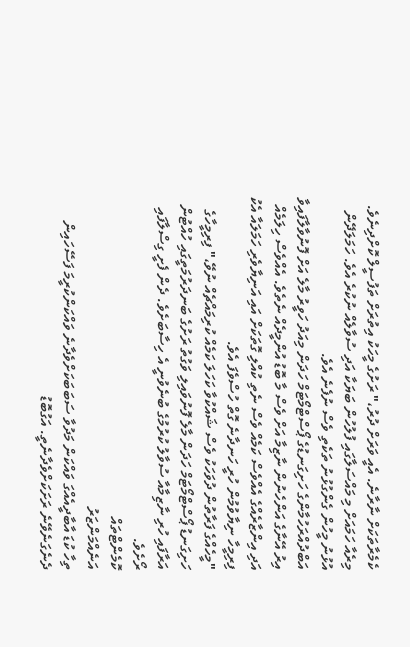ކެމެރާތަކަށް ނާރާނެ. އެއީ ވަރަށް ދުރު،" ރަށުގެ މީހަކު އިތުރަށް ތަފުސީލް ކޮށްދިނެވެ.
މިރެއާ ހަމައަށް މި މައްސަލާގައި ފުލުހުން ބަޔަކާ އަދި ސުވާލެއް ނުކުރެ އެވެ. ހަމަލަދޭން އުޅުނު މީހުން ގެންގުޅުނު ތަކެތި ވެސް ނުފެނެ އެވެ.
އަބްދުއްރަހުމާންގެ ހަށިގަނޑުގެ ޕޯސްޓްމޯޓަމް ހަދަން މިއަދު ހަވީރު މާލެ އަށް ފޮނުވާލާފައިވާ އިރު އޭނާގެ އަންހެނުން ނާޒިމާ އަށް ވެސް މާ ބޮޑު އުންމީދެއް ނެތެވެ. އެއްވެސް ހިލަމެއް އަދި އިންޒާރެއްގެ އެއްވެސް ކަމެއް ވެސް ނެތި ކުއްލި ގޮތަކަށް އައި އަނިޔާވެރި ހަމަލައާ އެކު ފިރިމީހާ ނިޔާވުމުން ހުރީ ހަނދާނެ ގޮތް ހުސްވެފަ އެވެ.
"މީހެއްގެ ފަރާތުން ދުވަހަކު ވެސް ޝައްކުވާ ކަހަލަ ކަމެއް ކުރިމައްޗެއް ނުވޭ،" ފިރިމީހާގެ ހަށިގަނޑު ޕޯސްޓްމޯޓަމް ހަދަން މާލެ ފޮނުވައިލި ވަގުތު ރަށުގެ ބަނދަރުމަތީގައި ހުއްޓުން އަރާފައި ހުރި ނާޒިމާއާ ސުވާލު ކުރުމުގެ ބުނެވުނީ އެ ހިސާބަށެވެ. ދެން ފެށީ ގިސްލާފައި ރޯށެވެ.
ކޮމެންޓްތައް
އަނެއްމަންޒަރު
ތިހާ ކުޑަ އާބާދީއެއްގަ ވައްކަން މަދުވާ ސަބަބަކަށްވެދާނެ ވައްކަންކުރީމަ ފަސޭހައިން ދެނެގަނެވޭނެ ރަށަކަށްވެދާނެތީ. އަގުބޮޑު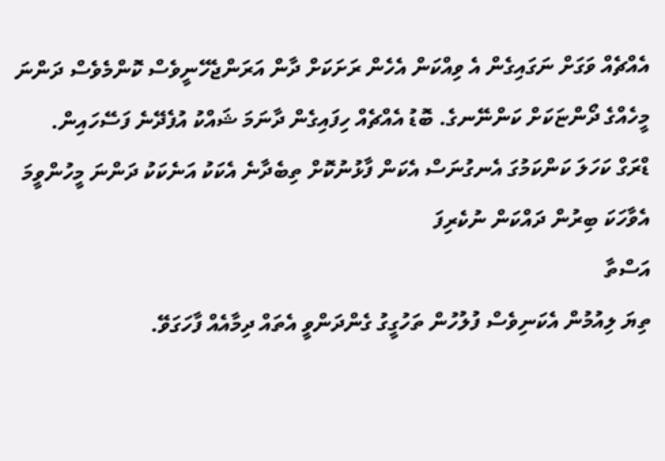އެއްޗެއް ވަގަށް ނަގައިގެން އެ ވިއްކަން އެހެން ރަށަކަށް ދާން އަރަންޖެހޭނީވެސް ކޮންމެވެސް ދަންނަ މީހެއްގެ ދޯންޏަކަށް ކަންނޭނގެ. ބޮޑު އެއްޗެއް ހިފައިގެން ދާނަމަ ޝައްކު އުފެދޭނެ ފަސޭހައިން. ޑްރަގް ކަހަލަ ކަންކަމުގަ އެނގުނަސް އެކަން ފާޅުނުކޮށް ތިބެދާނެ އެކަކު އަނެކަކު ދަންނަ މީހުންވީމަ އެވާހަކަ ބިރުން ދައްކަން ނުކެރިފަ
އަސްތާ
ތިޔަ ލިއުމުން އެކަނިވެސް ފުލުހުން ތަހުގީގު ގެންދަންވީ އެތައް ދިމާއެއް ފާހަގަވޭ.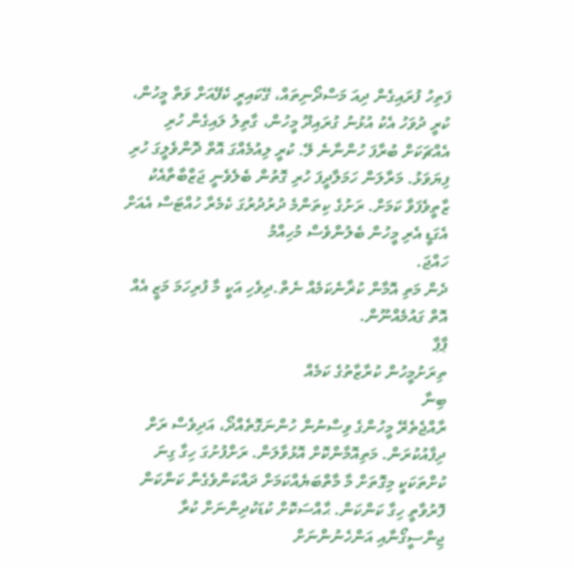ފަތިހު ފުރައިގެން ދިއަ މަސްދޯނިތައް، ގޭކައިރީ ކެފޭއަށް ވަތް މީހުން، ކުރީ ދުވަހު އެކު އުޅުނު ގުރައިދޫ މީހުން، ގާތިލު ލައިގެން ހުރި އެއްޗަކަށް ބުރާފަ ހުންނާނެ ލޭ. ކުރީ ލިއުމެއްގަ އޮތް ދޮންވެލީގަ ހުރި ފިޔަވަޅު. މަރާލަން ހަމަލާދީފަ ހުރި ގޮތުން ބެލެވެނީ ޖަޒްބާތާއެކު ޒާތީވެފަވާ ކަމަށް. ރަށުގެ ކިތަންމެ ދުރުދުރުގަ ކެމެރާ ހުއްޓަސް އެއަށް އެގަޑީ އެރި މީހުން ބެލުންވެސް މުހިއްމު
ހައްޖަ.
ދެން މަތި އޮމާން ކުޜާނެކަމެއް ނެތް.ދިވެހި އަކީ މާ ފުރިހަމަ މަޒީ އެއް އޮތް ގައުމެއްނޫން.
ޕާޕާ
ތިރަށުމީހުން ކުރާޒާތުގެ ކަމެއް
ބިނާ
ރާއްޖެތެރޭ މީހުންގެ ވިސްނުން ހުންނަގޮތެއްދޯ، އަދިވެސް ރަށް ދިފާއުކުރަން. މަތިއޮމާންކޮށް އޮޅުވާލަން. ރަށްފުށުގަ ހިގާ ގިނަ ކުށްތަކަކީ މިގޮތަށް މާ މާތްބަޔެއްކަމަށް ދައްކަންވެގެން ކަންކަން ފޮރުވާތީ ހިގާ ކަންކަން. ޙާއްސަކޮށް ކުޑަކުދިންނަށް ކުރާ ޖިންސީގޯނާއި އަންހެނުންނަށް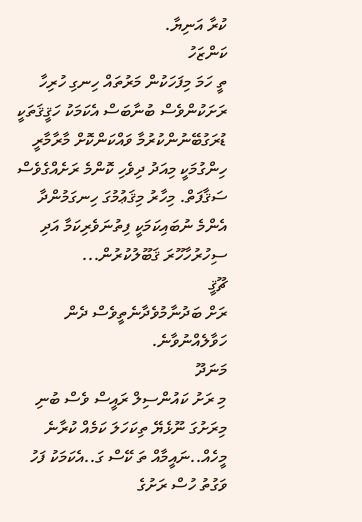ކުރާ އަނިޔާ.
ކަންޒަހު
ތީ ހަމަ މިފަހަކުން މަރުތައް ހިނގި ހުރިހާ ރަށަކުންވެސް ބުނާބަސް އެކަމަކު ހަޤީޤަތަކީ ޑުރަގުބޭނުންކުރުމާ ވައްކަންކޮށް މާރާމާރީ ހިންގުމަކީ މިއަދު ދިވެހި ކޮންމެ ރަށެއްގެވެސް ސަޤާފަތް. މިހާރު މިޤަޢުމުގަ ހިނގަމުންދާ އެންމެ ނުބައިކަމަކީ ފިތުނަވެރިކަމާ އަދި ސިހުރުހާހޫރަ ޤަބޫލުކުރުން...
ޗޫޤީ
ރަށް ބަދުނާމުވެދާނެތީވެސް ދެން ހަވާލެއްނުވާނެ.
މަނަދޫ
މި ރަށު ކައުންސިލް ރައީސް ވެސް ބުނި މިރަށުގަ ނޫޅެޔޭ ތިކަހަލަ ކަމެއް ކުރާނެ މީހެއް..ނައީމާއް ތަ ކޭސް ގަ..އެކަމަކު ފަހު ވަގުތު ހުސް ރަށުގެ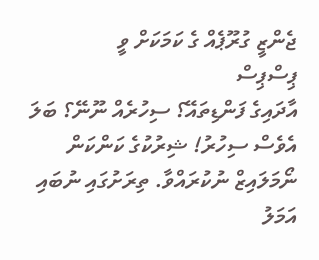ޖެންޒީ ގުރޫޕެއް ގެ ކަމަކަށް ވީ
ޕިސްޕިސް
އާދައިގެ ފަންޑިތައޭ؟ ސިހުރެއް ނޫނޭ؟ ބަލަ އެވެސް ސިހުރު! ޝިރުކުގެ ކަންކަން ނޯމަލައިޒް ނުކުރައްވާ. ތިރަށުގައި ނުބައި އަމަލު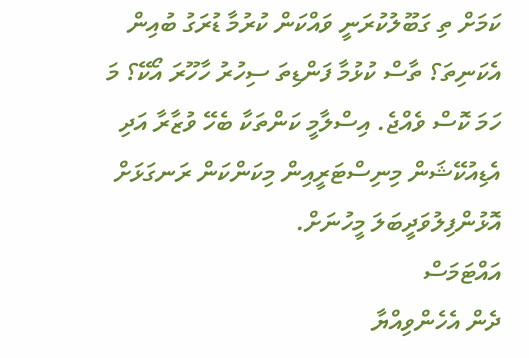ކަމަށް ތި ގަބޫލުކުރަނީ ވައްކަން ކުރުމާ ޑުރަގު ބުއިން އެކަނިތަ؟ ތާސް ކުޅުމާ ފަންޑިތަ ސިހުރު ހާހޫރަ އޯކޭ؟ މަ ހަމަ ކޮސް ވެއްޖެ. އިސްލާމީ ކަންތަކާ ބެހޭ ވުޒާރާ އަދި އެޑިއުކޭޝަން މިނިސްޓަރީއިން މިކަންކަން ރަނގަޅަށް އޮޅުންފިލުވަދީބަލަ މީހުނަށް.
އައްޓަމަސް
ދެން އެހެންވިއްޔާ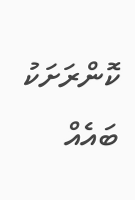ކޮންރަށަކު ބައެއް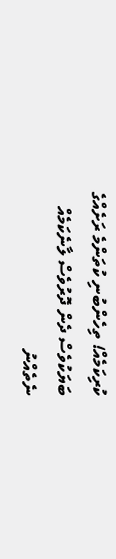ކުރިކަމެއް! ތިހެންބުނި ކުތަންމެ ރަށެއްގެ ބަޔަކުވެސް ދެން ދޮރުވެސް ލާނެކަމެއް ނެތެއްނު